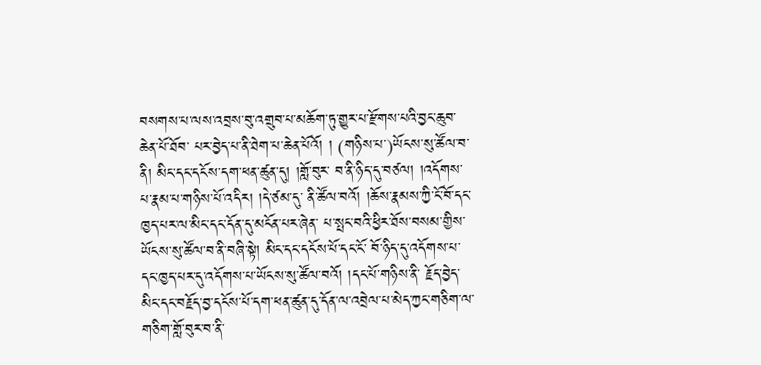བསགས་པ་ལས་འབྲས་བུ་འགྲུབ་པ་མཆོག་ཏུ་གྱུར་པ་རྫོགས་པའི་བྱང་ཆུབ་ཆེན་པོ་ཐོབ་ པར་བྱེད་པ་ནི་ཐེག་པ་ཆེན་པོའོ། ། (གཉིས་པ་)ཡོངས་སུ་ཚོལ་བ་ནི། མིང་དང་དངོས་དག་ཕན་ཚུན་དུ། །གློ་བུར་ བ་ནི་ཉིད་དུ་བཙལ། །འདོགས་པ་རྣམ་པ་གཉིས་པོ་འདིར། །དེ་ཙམ་དུ་ ནི་ཚོལ་བའོ། །ཆོས་རྣམས་ཀྱི་ངོ་བོ་དང་ཁྱད་པར་ལ་མིང་དང་དོན་དུ་མངོན་པར་ཞེན་ པ་སྤང་བའི་ཕྱིར་ཐོས་བསམ་གྱིས་ཡོངས་སུ་ཚོལ་བ་ནི་བཞི་སྟེ། མིང་དང་དངོས་པོ་དང་ངོ་ བོ་ཉིད་དུ་འདོགས་པ་དང་ཁྱད་པར་དུ་འདོགས་པ་ཡོངས་སུ་ཚོལ་བའོ། །དང་པོ་གཉིས་ནི་ རྗོད་བྱེད་མིང་དང་བརྗོད་བྱ་དངོས་པོ་དག་ཕན་ཚུན་དུ་དོན་ལ་འབྲེལ་པ་མེད་ཀྱང་གཅིག་ལ་ གཅིག་གློ་བུར་བ་ནི་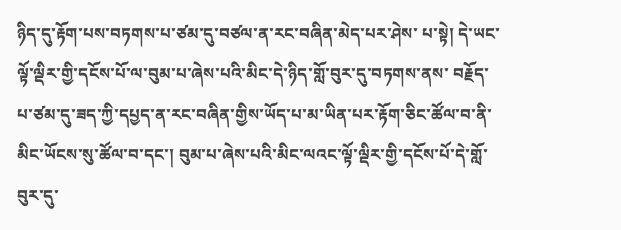ཉིད་དུ་རྟོག་པས་བཏགས་པ་ཙམ་དུ་བཙལ་ན་རང་བཞིན་མེད་པར་ཤེས་ པ་སྟེ། དེ་ཡང་ལྟོ་ལྡིར་གྱི་དངོས་པོ་ལ་བུམ་པ་ཞེས་པའི་མིང་དེ་ཉིད་གློ་བུར་དུ་བཏགས་ནས་ བརྗོད་པ་ཙམ་དུ་ཟད་ཀྱི་དཔྱད་ན་རང་བཞིན་གྱིས་ཡོད་པ་མ་ཡིན་པར་རྟོག་ཅིང་ཚོལ་བ་ནི་ མིང་ཡོངས་སུ་ཚོལ་བ་དང་། བུམ་པ་ཞེས་པའི་མིང་ལའང་ལྟོ་ལྡིར་གྱི་དངོས་པོ་དེ་གློ་བུར་དུ་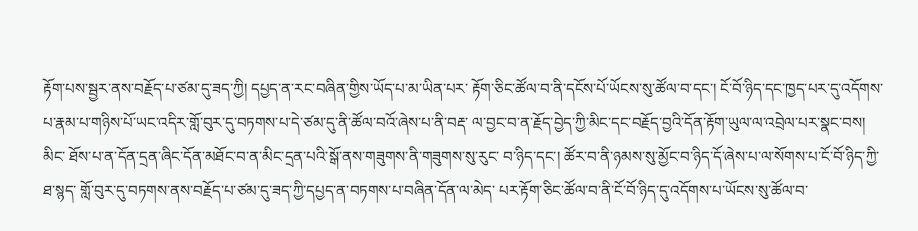རྟོག་པས་སྦྱར་ནས་བརྗོད་པ་ཙམ་དུ་ཟད་ཀྱི། དཔྱད་ན་རང་བཞིན་གྱིས་ཡོད་པ་མ་ཡིན་པར་ རྟོག་ཅིང་ཚོལ་བ་ནི་དངོས་པོ་ཡོངས་སུ་ཚོལ་བ་དང་། ངོ་བོ་ཉིད་དང་ཁྱད་པར་དུ་འདོགས་ པ་རྣམ་པ་གཉིས་པོ་ཡང་འདིར་གློ་བུར་དུ་བཏགས་པ་དེ་ཙམ་དུ་ནི་ཚོལ་བའོ་ཞེས་པ་ནི་བརྡ་ ལ་བྱང་བ་ན་རྗོད་བྱེད་ཀྱི་མིང་དང་བརྗོད་བྱའི་དོན་རྟོག་ཡུལ་ལ་འབྲེལ་པར་སྣང་བས། མིང་ ཐོས་པ་ན་དོན་དྲན་ཞིང་དོན་མཐོང་བ་ན་མིང་དྲན་པའི་སྒོ་ནས་གཟུགས་ནི་གཟུགས་སུ་རུང་ བ་ཉིད་དང་། ཚོར་བ་ནི་ཉམས་སུ་མྱོང་བ་ཉིད་དོ་ཞེས་པ་ལ་སོགས་པ་ངོ་བོ་ཉིད་ཀྱི་ཐ་སྙད་ གློ་བུར་དུ་བཏགས་ནས་བརྗོད་པ་ཙམ་དུ་ཟད་ཀྱི་དཔྱད་ན་བཏགས་པ་བཞིན་དོན་ལ་མེད་ པར་རྟོག་ཅིང་ཚོལ་བ་ནི་ངོ་བོ་ཉིད་དུ་འདོགས་པ་ཡོངས་སུ་ཚོལ་བ་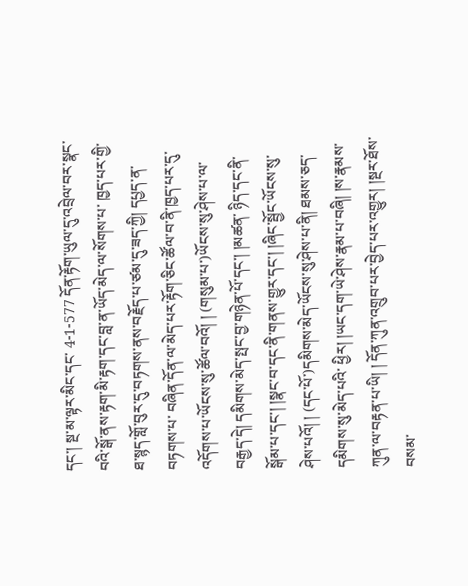དང་། སྔ་མ་ལྟར་མིང་དང་ 4-1-577 དོན་རྟོག་ཡུལ་དུ་འབྲེལ་བར་སྣང་བའི་སྒོ་ནས་རྟག་མི་རྟག་དང་བླ་ན་ཡོད་མེད་ལ་སོགས་པ་ ཁྱད་པར་གྱི་ཐ་སྙད་གློ་བུར་དུ་བཏགས་ནས་བརྗོད་པ་ཙམ་དུ་ཟད་ཀྱི། དཔྱད་ན་བཏགས་པ་ བཞིན་དོན་ལ་མེད་པར་རྟོག་ཅིང་ཚོལ་བ་ནི་ཁྱད་པར་དུ་འདོགས་པ་ཡོངས་སུ་ཚོལ་བའོ། ། (གསུམ་པ་)ཡོངས་སུ་ཤེས་པ་ལ་བརྒྱད་དེ། དམིགས་མེད་སྤང་བྱ་གཉེན་པོ་དང་། །མཚན་ ཉིད་དང་ནི་སྒོམ་པ་དང་། །སྣང་བ་དང་ནི་གནས་གྱུར་དང་། །ཞིང་སྦྱོང་ཡོངས་སུ་ཤེས་པའོ། ། (དང་པོ་)དམིགས་མེད་ཡོངས་སུ་ཤེས་པ་ནི། ཐམས་ཅད་དམིགས་སུ་མེད་པའི་ ཕྱིར། །ཡང་དག་ཡེ་ཤེས་རྣམ་པ་བཞི། །ས་རྣམས་ཀུན་ལ་བརྟན་པ་ཡི། ། དོན་ཀུན་འགྲུབ་པར་བྱེད་པར་འགྱུར། །སྔར་ཐོས་བསམ་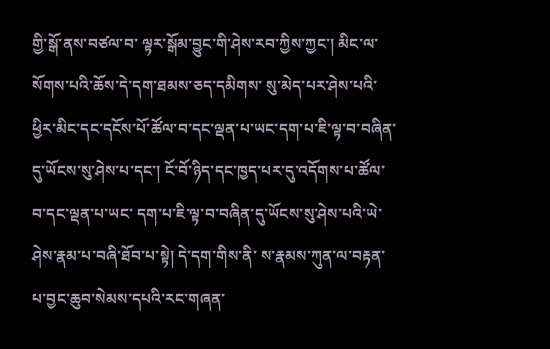གྱི་སྒོ་ནས་བཙལ་བ་ ལྟར་སྒོམ་བྱུང་གི་ཤེས་རབ་ཀྱིས་ཀྱང་། མིང་ལ་སོགས་པའི་ཆོས་དེ་དག་ཐམས་ཅད་དམིགས་ སུ་མེད་པར་ཤེས་པའི་ཕྱིར་མིང་དང་དངོས་པོ་ཚོལ་བ་དང་ལྡན་པ་ཡང་དག་པ་ཇི་ལྟ་བ་བཞིན་ དུ་ཡོངས་སུ་ཤེས་པ་དང་། ངོ་བོ་ཉིད་དང་ཁྱད་པར་དུ་འདོགས་པ་ཚོལ་བ་དང་ལྡན་པ་ཡང་ དག་པ་ཇི་ལྟ་བ་བཞིན་དུ་ཡོངས་སུ་ཤེས་པའི་ཡེ་ཤེས་རྣམ་པ་བཞི་ཐོབ་པ་སྟེ། དེ་དག་གིས་ནི་ ས་རྣམས་ཀུན་ལ་བརྟན་པ་བྱང་ཆུབ་སེམས་དཔའི་རང་གཞན་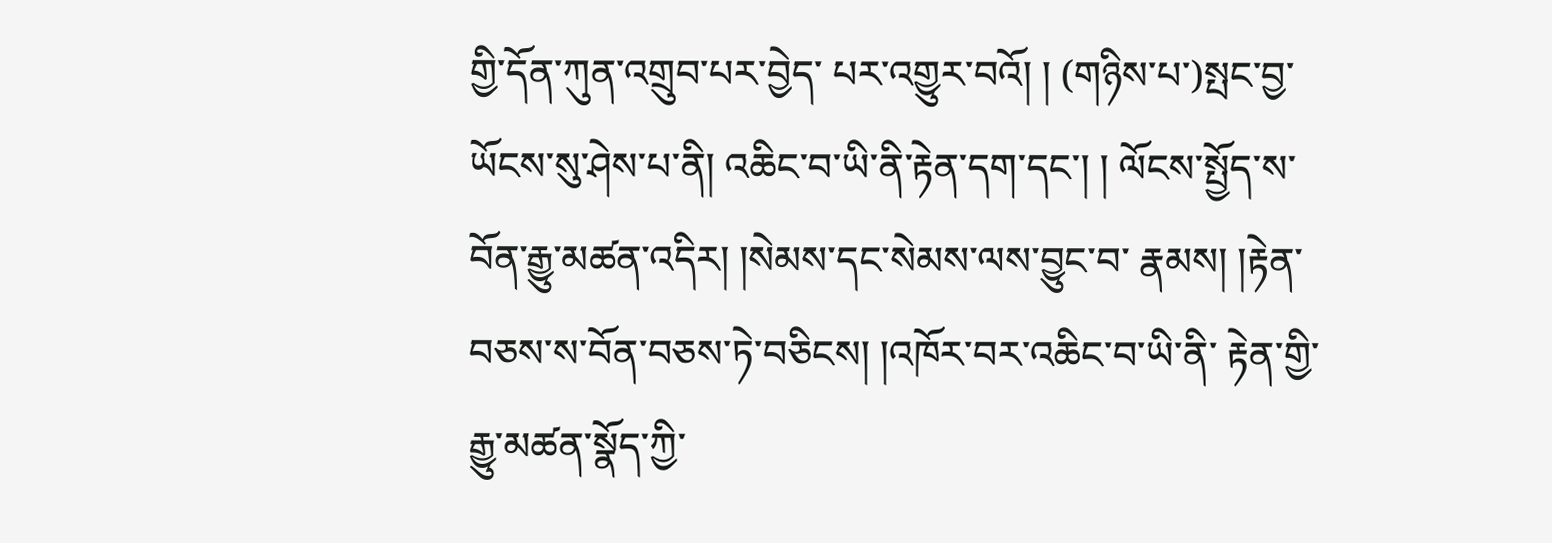གྱི་དོན་ཀུན་འགྲུབ་པར་བྱེད་ པར་འགྱུར་བའོ། ། (གཉིས་པ་)སྤང་བྱ་ཡོངས་སུ་ཤེས་པ་ནི། འཆིང་བ་ཡི་ནི་རྟེན་དག་དང་། ། ལོངས་སྤྱོད་ས་བོན་རྒྱུ་མཚན་འདིར། །སེམས་དང་སེམས་ལས་བྱུང་བ་ རྣམས། །རྟེན་བཅས་ས་བོན་བཅས་ཏེ་བཅིངས། །འཁོར་བར་འཆིང་བ་ཡི་ནི་ རྟེན་གྱི་རྒྱུ་མཚན་སྣོད་ཀྱི་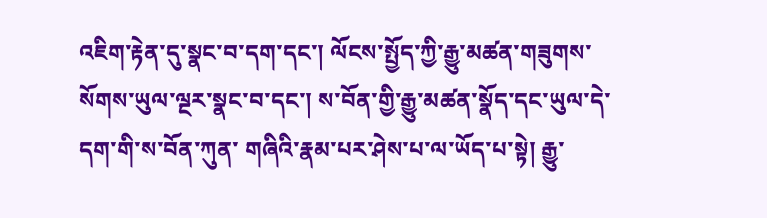འཇིག་རྟེན་དུ་སྣང་བ་དག་དང་། ལོངས་སྤྱོད་ཀྱི་རྒྱུ་མཚན་གཟུགས་ སོགས་ཡུལ་ལྔར་སྣང་བ་དང་། ས་བོན་གྱི་རྒྱུ་མཚན་སྣོད་དང་ཡུལ་དེ་དག་གི་ས་བོན་ཀུན་ གཞིའི་རྣམ་པར་ཤེས་པ་ལ་ཡོད་པ་སྟེ། རྒྱུ་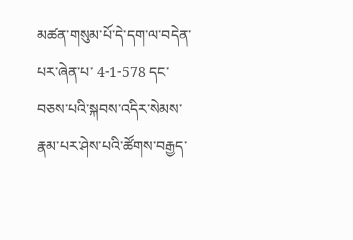མཚན་གསུམ་པོ་དེ་དག་ལ་བདེན་པར་ཞེན་པ་ 4-1-578 དང་བཅས་པའི་སྐབས་འདིར་སེམས་རྣམ་པར་ཤེས་པའི་ཚོགས་བརྒྱད་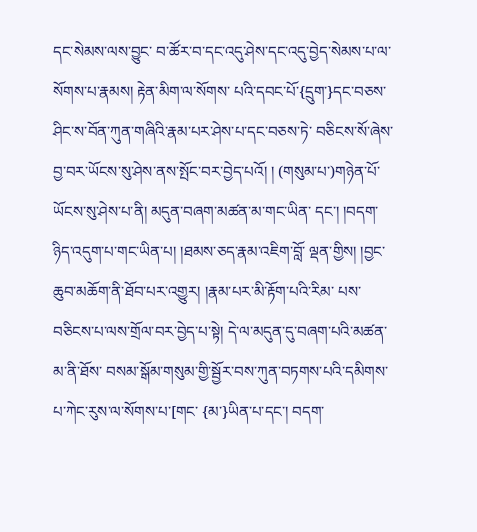དང་སེམས་ལས་བྱུང་ བ་ཚོར་བ་དང་འདུ་ཤེས་དང་འདུ་བྱེད་སེམས་པ་ལ་སོགས་པ་རྣམས། རྟེན་མིག་ལ་སོགས་ པའི་དབང་པོ་{དྲུག་}དང་བཅས་ཤིང་ས་བོན་ཀུན་གཞིའི་རྣམ་པར་ཤེས་པ་དང་བཅས་ཏེ་ བཅིངས་སོ་ཞེས་བྱ་བར་ཡོངས་སུ་ཤེས་ནས་སྤོང་བར་བྱེད་པའོ། ། (གསུམ་པ་)གཉེན་པོ་ཡོངས་སུ་ཤེས་པ་ནི། མདུན་བཞག་མཚན་མ་གང་ཡིན་ དང་། །བདག་ཉིད་འདུག་པ་གང་ཡིན་པ། །ཐམས་ཅད་རྣམ་འཇིག་བློ་ ལྡན་གྱིས། །བྱང་ཆུབ་མཆོག་ནི་ཐོབ་པར་འགྱུར། །རྣམ་པར་མི་རྟོག་པའི་རིམ་ པས་བཅིངས་པ་ལས་གྲོལ་བར་བྱེད་པ་སྟེ། དེ་ལ་མདུན་དུ་བཞག་པའི་མཚན་མ་ནི་ཐོས་ བསམ་སྒོམ་གསུམ་གྱི་སྦྱོར་བས་ཀུན་བཏགས་པའི་དམིགས་པ་ཀེང་རུས་ལ་སོགས་པ་[གང་ {མ་}ཡིན་པ་དང་། བདག་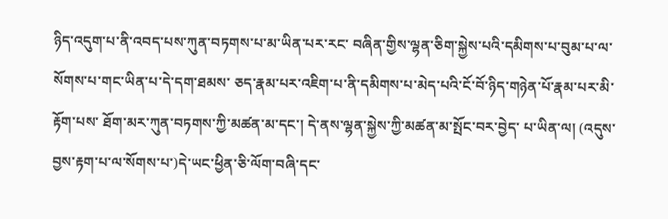ཉིད་འདུག་པ་ནི་འབད་པས་ཀུན་བཏགས་པ་མ་ཡིན་པར་རང་ བཞིན་གྱིས་ལྷན་ཅིག་སྐྱེས་པའི་དམིགས་པ་བུམ་པ་ལ་སོགས་པ་གང་ཡིན་པ་དེ་དག་ཐམས་ ཅད་རྣམ་པར་འཇིག་པ་ནི་དམིགས་པ་མེད་པའི་ངོ་བོ་ཉིད་གཉེན་པོ་རྣམ་པར་མི་རྟོག་པས་ ཐོག་མར་ཀུན་བཏགས་ཀྱི་མཚན་མ་དང་། དེ་ནས་ལྷན་སྐྱེས་ཀྱི་མཚན་མ་སྤོང་བར་བྱེད་ པ་ཡིན་ལ། (འདུས་བྱས་རྟག་པ་ལ་སོགས་པ་)དེ་ཡང་ཕྱིན་ཅི་ལོག་བཞི་དང་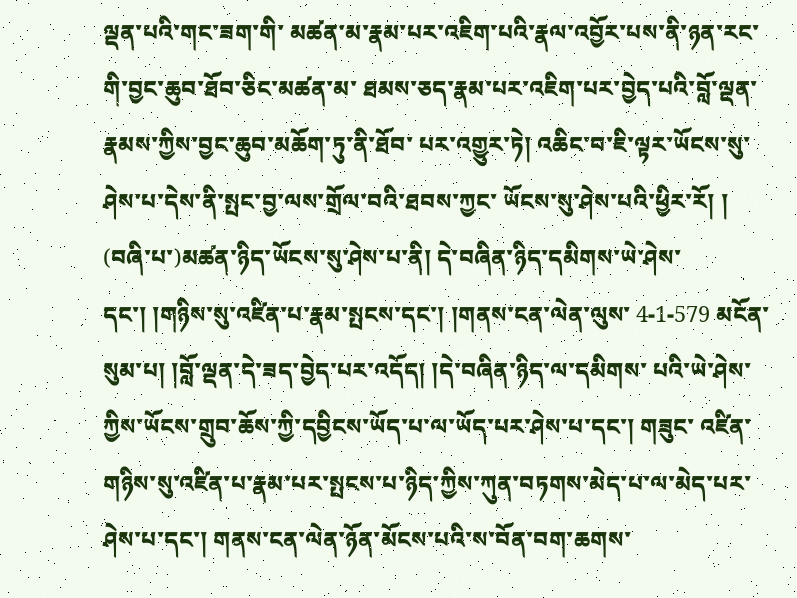ལྡན་པའི་གང་ཟག་གི་ མཚན་མ་རྣམ་པར་འཇིག་པའི་རྣལ་འབྱོར་པས་ནི་ཉན་རང་གི་བྱང་ཆུབ་ཐོབ་ཅིང་མཚན་མ་ ཐམས་ཅད་རྣམ་པར་འཇིག་པར་བྱེད་པའི་བློ་ལྡན་རྣམས་ཀྱིས་བྱང་ཆུབ་མཆོག་ཏུ་ནི་ཐོབ་ པར་འགྱུར་ཏེ། འཆིང་བ་ཇི་ལྟར་ཡོངས་སུ་ཤེས་པ་དེས་ནི་སྤང་བྱ་ལས་གྲོལ་བའི་ཐབས་ཀྱང་ ཡོངས་སུ་ཤེས་པའི་ཕྱིར་རོ། ། (བཞི་པ་)མཚན་ཉིད་ཡོངས་སུ་ཤེས་པ་ནི། དེ་བཞིན་ཉིད་དམིགས་ཡེ་ཤེས་ དང་། །གཉིས་སུ་འཛིན་པ་རྣམ་སྤངས་དང་། །གནས་ངན་ལེན་ལུས་ 4-1-579 མངོན་སུམ་པ། །བློ་ལྡན་དེ་ཟད་བྱེད་པར་འདོད། །དེ་བཞིན་ཉིད་ལ་དམིགས་ པའི་ཡེ་ཤེས་ཀྱིས་ཡོངས་གྲུབ་ཆོས་ཀྱི་དབྱིངས་ཡོད་པ་ལ་ཡོད་པར་ཤེས་པ་དང་། གཟུང་ འཛིན་གཉིས་སུ་འཛིན་པ་རྣམ་པར་སྤངས་པ་ཉིད་ཀྱིས་ཀུན་བཏགས་མེད་པ་ལ་མེད་པར་ ཤེས་པ་དང་། གནས་ངན་ལེན་ཉོན་མོངས་པའི་ས་བོན་བག་ཆགས་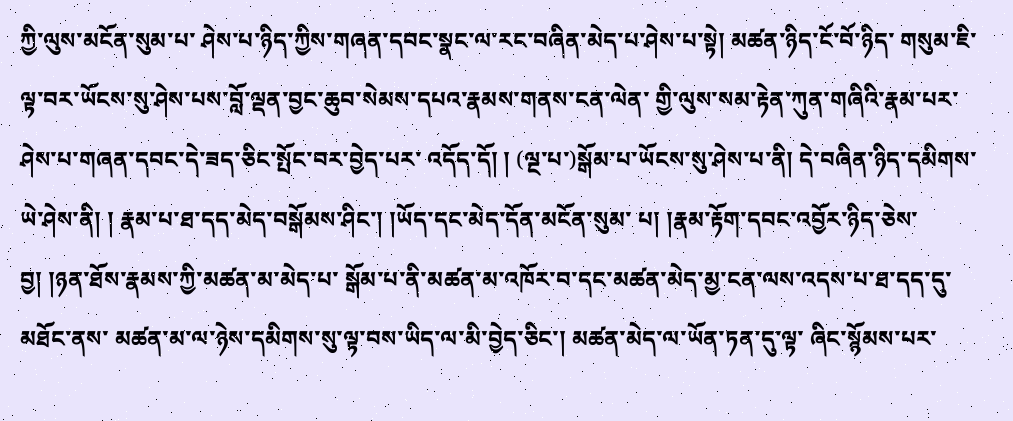ཀྱི་ལུས་མངོན་སུམ་པ་ ཤེས་པ་ཉིད་ཀྱིས་གཞན་དབང་སྣང་ལ་རང་བཞིན་མེད་པ་ཤེས་པ་སྟེ། མཚན་ཉིད་ངོ་བོ་ཉིད་ གསུམ་ཇི་ལྟ་བར་ཡོངས་སུ་ཤེས་པས་བློ་ལྡན་བྱང་ཆུབ་སེམས་དཔའ་རྣམས་གནས་ངན་ལེན་ གྱི་ལུས་སམ་རྟེན་ཀུན་གཞིའི་རྣམ་པར་ཤེས་པ་གཞན་དབང་དེ་ཟད་ཅིང་སྤོང་བར་བྱེད་པར་ འདོད་དོ། ། (ལྔ་པ་)སྒོམ་པ་ཡོངས་སུ་ཤེས་པ་ནི། དེ་བཞིན་ཉིད་དམིགས་ཡེ་ཤེས་ནི། ། རྣམ་པ་ཐ་དད་མེད་བསྒོམས་ཤིང་། །ཡོད་དང་མེད་དོན་མངོན་སུམ་ པ། །རྣམ་རྟོག་དབང་འབྱོར་ཉིད་ཅེས་བྱ། །ཉན་ཐོས་རྣམས་ཀྱི་མཚན་མ་མེད་པ་ སྒོམ་པ་ནི་མཚན་མ་འཁོར་བ་དང་མཚན་མེད་མྱ་ངན་ལས་འདས་པ་ཐ་དད་དུ་མཐོང་ནས་ མཚན་མ་ལ་ཉེས་དམིགས་སུ་ལྟ་བས་ཡིད་ལ་མི་བྱེད་ཅིང་། མཚན་མེད་ལ་ཡོན་ཏན་དུ་ལྟ་ ཞིང་སྙོམས་པར་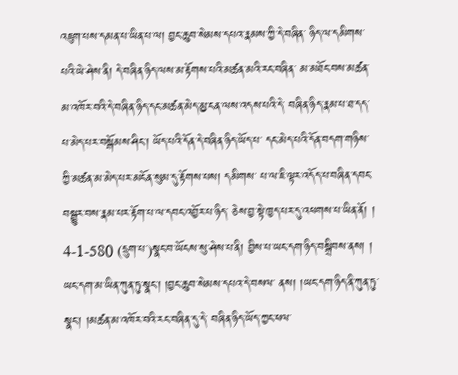འཇུག་པས་དམན་པ་ཡིན་པ་ལ། བྱང་ཆུབ་སེམས་དཔའ་རྣམས་ཀྱི་དེ་བཞིན་ ཉིད་ལ་དམིགས་པའི་ཡེ་ཤེས་ནི། དེ་བཞིན་ཉིད་ལས་མ་རྟོགས་པའི་མཚན་མའི་རང་བཞིན་ མ་མཐོང་བས་མཚན་མ་འཁོར་བའི་དེ་བཞིན་ཉིད་དང་མཚན་མེད་མྱ་ངན་ལས་འདས་པའི་དེ་ བཞིན་ཉིད་རྣམ་པ་ཐ་དད་པ་མེད་པར་བསྒོམས་ཤིང་། ཡོད་པའི་དོན་དེ་བཞིན་ཉིད་ཡོད་པ་ དང་མེད་པའི་དོན་བདག་གཉིས་ཀྱི་མཚན་མ་མེད་པར་མངོན་སུམ་དུ་རྟོགས་པས། དམིགས་ པ་ལ་ཇི་ལྟར་འདོད་པ་བཞིན་དབང་བསྒྱུར་བས་རྣམ་པར་རྟོག་པ་ལ་དབང་འབྱོར་པ་ཉིད་ ཅེས་བྱ་སྟེ་ཁྱད་པར་དུ་འཕགས་པ་ཡིན་ནོ། ། 4-1-580 (དྲུག་པ་)སྣང་བ་ཡོངས་སུ་ཤེས་པ་ནི། བྱིས་པ་ཡང་དག་ཉིད་བསྒྲིབས་ནས། ། ཡང་དག་མ་ཡིན་ཀུན་ཏུ་སྣང་། །བྱང་ཆུབ་སེམས་དཔའ་དེ་བསལ་ ནས། །ཡང་དག་ཉིད་ནི་ཀུན་ཏུ་སྣང་། །མཚན་མ་འཁོར་བའི་རང་བཞིན་དུ་དེ་ བཞིན་ཉིད་ཡོད་ཀྱང་ཕལ་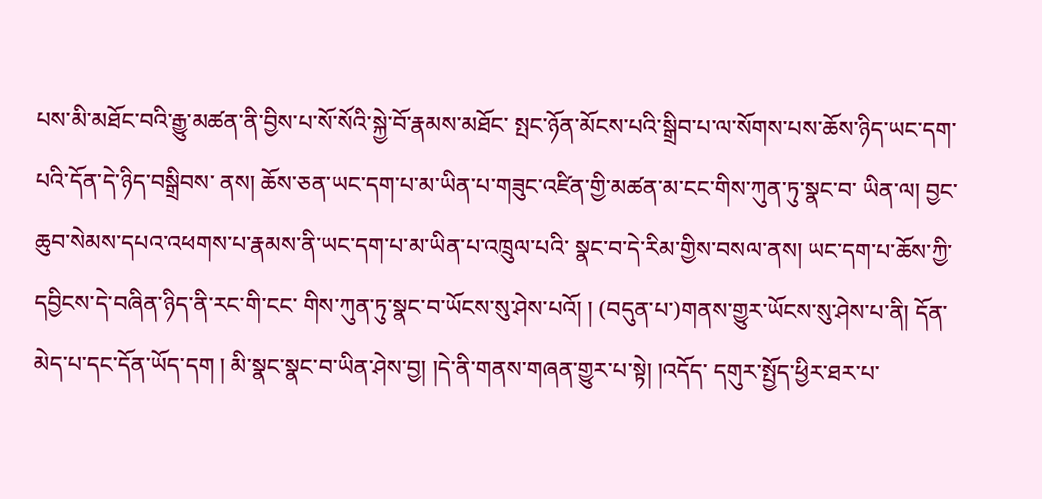པས་མི་མཐོང་བའི་རྒྱུ་མཚན་ནི་བྱིས་པ་སོ་སོའི་སྐྱེ་བོ་རྣམས་མཐོང་ སྤང་ཉོན་མོངས་པའི་སྒྲིབ་པ་ལ་སོགས་པས་ཆོས་ཉིད་ཡང་དག་པའི་དོན་དེ་ཉིད་བསྒྲིབས་ ནས། ཆོས་ཅན་ཡང་དག་པ་མ་ཡིན་པ་གཟུང་འཛིན་གྱི་མཚན་མ་ངང་གིས་ཀུན་ཏུ་སྣང་བ་ ཡིན་ལ། བྱང་ཆུབ་སེམས་དཔའ་འཕགས་པ་རྣམས་ནི་ཡང་དག་པ་མ་ཡིན་པ་འཁྲུལ་པའི་ སྣང་བ་དེ་རིམ་གྱིས་བསལ་ནས། ཡང་དག་པ་ཆོས་ཀྱི་དབྱིངས་དེ་བཞིན་ཉིད་ནི་རང་གི་ངང་ གིས་ཀུན་ཏུ་སྣང་བ་ཡོངས་སུ་ཤེས་པའོ། ། (བདུན་པ་)གནས་གྱུར་ཡོངས་སུ་ཤེས་པ་ནི། དོན་མེད་པ་དང་དོན་ཡོད་དག ། མི་སྣང་སྣང་བ་ཡིན་ཤེས་བྱ། །དེ་ནི་གནས་གཞན་གྱུར་པ་སྟེ། །འདོད་ དགུར་སྤྱོད་ཕྱིར་ཐར་པ་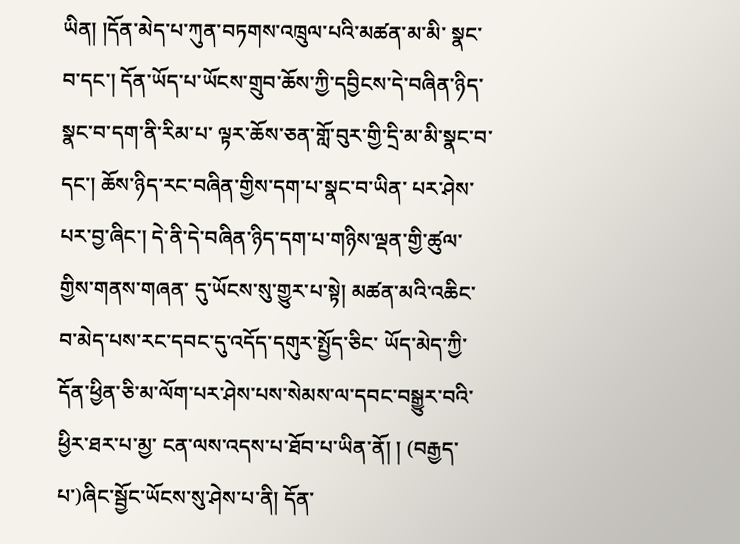ཡིན། །དོན་མེད་པ་ཀུན་བཏགས་འཁྲུལ་པའི་མཚན་མ་མི་ སྣང་བ་དང་། དོན་ཡོད་པ་ཡོངས་གྲུབ་ཆོས་ཀྱི་དབྱིངས་དེ་བཞིན་ཉིད་སྣང་བ་དག་ནི་རིམ་པ་ ལྟར་ཆོས་ཅན་གློ་བུར་གྱི་དྲི་མ་མི་སྣང་བ་དང་། ཆོས་ཉིད་རང་བཞིན་གྱིས་དག་པ་སྣང་བ་ཡིན་ པར་ཤེས་པར་བྱ་ཞིང་། དེ་ནི་དེ་བཞིན་ཉིད་དག་པ་གཉིས་ལྡན་གྱི་ཚུལ་གྱིས་གནས་གཞན་ དུ་ཡོངས་སུ་གྱུར་པ་སྟེ། མཚན་མའི་འཆིང་བ་མེད་པས་རང་དབང་དུ་འདོད་དགུར་སྤྱོད་ཅིང་ ཡོད་མེད་ཀྱི་དོན་ཕྱིན་ཅི་མ་ལོག་པར་ཤེས་པས་སེམས་ལ་དབང་བསྒྱུར་བའི་ཕྱིར་ཐར་པ་མྱ་ ངན་ལས་འདས་པ་ཐོབ་པ་ཡིན་ནོ། ། (བརྒྱད་པ་)ཞིང་སྦྱོང་ཡོངས་སུ་ཤེས་པ་ནི། དོན་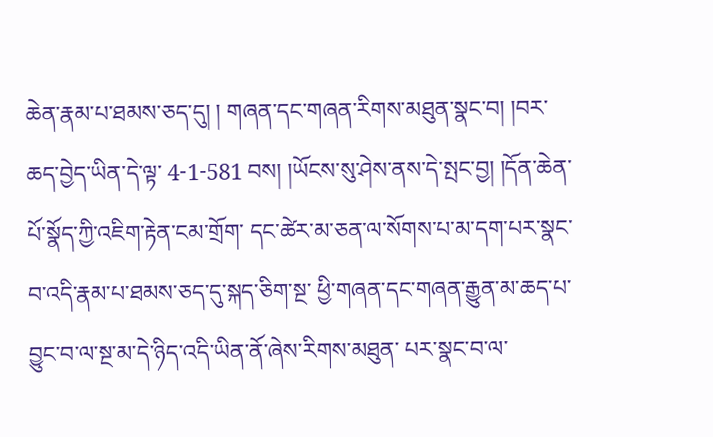ཆེན་རྣམ་པ་ཐམས་ཅད་དུ། ། གཞན་དང་གཞན་རིགས་མཐུན་སྣང་བ། །བར་ཆད་བྱེད་ཡིན་དེ་ལྟ་ 4-1-581 བས། །ཡོངས་སུ་ཤེས་ནས་དེ་སྤང་བྱ། །དོན་ཆེན་པོ་སྣོད་ཀྱི་འཇིག་རྟེན་ངམ་གྲོག་ དང་ཚེར་མ་ཅན་ལ་སོགས་པ་མ་དག་པར་སྣང་བ་འདི་རྣམ་པ་ཐམས་ཅད་དུ་སྐད་ཅིག་སྔ་ ཕྱི་གཞན་དང་གཞན་རྒྱུན་མ་ཆད་པ་བྱུང་བ་ལ་སྔ་མ་དེ་ཉིད་འདི་ཡིན་ནོ་ཞེས་རིགས་མཐུན་ པར་སྣང་བ་ལ་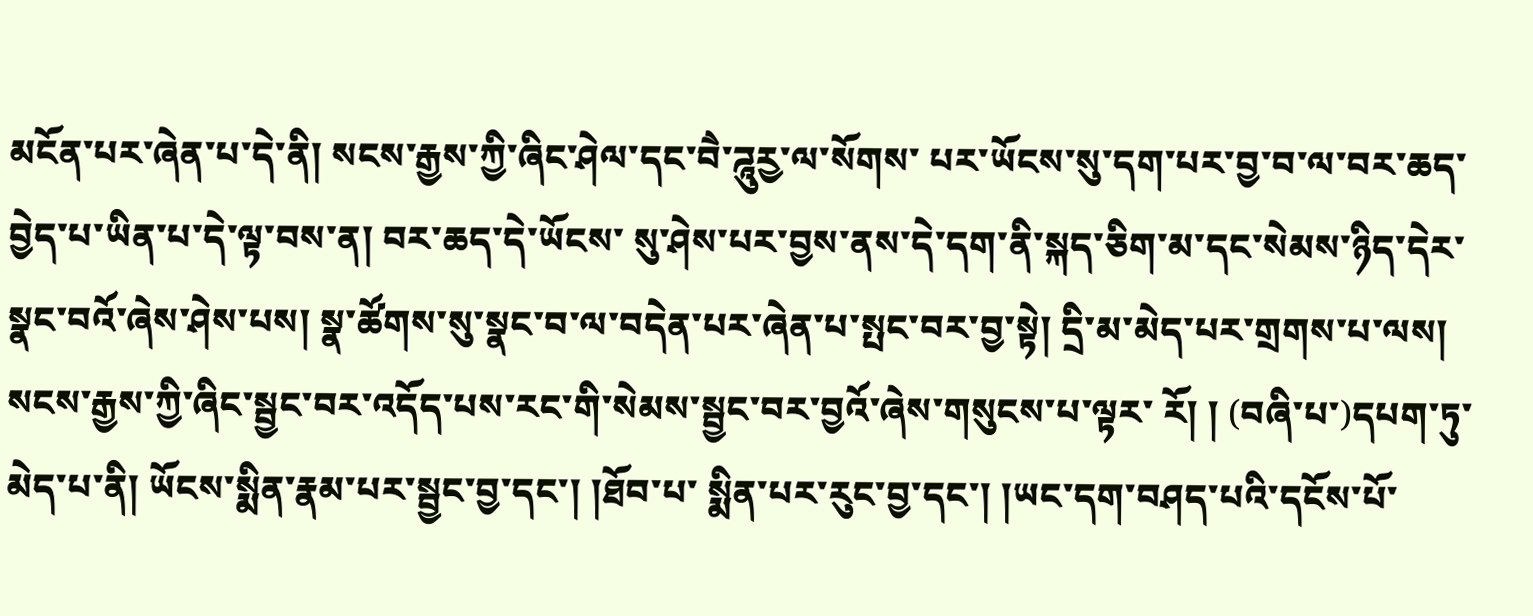མངོན་པར་ཞེན་པ་དེ་ནི། སངས་རྒྱས་ཀྱི་ཞིང་ཤེལ་དང་བཻ་ཌཱུརྱ་ལ་སོགས་ པར་ཡོངས་སུ་དག་པར་བྱ་བ་ལ་བར་ཆད་བྱེད་པ་ཡིན་པ་དེ་ལྟ་བས་ན། བར་ཆད་དེ་ཡོངས་ སུ་ཤེས་པར་བྱས་ནས་དེ་དག་ནི་སྐད་ཅིག་མ་དང་སེམས་ཉིད་དེར་སྣང་བའོ་ཞེས་ཤེས་པས། སྣ་ཚོགས་སུ་སྣང་བ་ལ་བདེན་པར་ཞེན་པ་སྤང་བར་བྱ་སྟེ། དྲི་མ་མེད་པར་གྲགས་པ་ལས། སངས་རྒྱས་ཀྱི་ཞིང་སྦྱང་བར་འདོད་པས་རང་གི་སེམས་སྦྱང་བར་བྱའོ་ཞེས་གསུངས་པ་ལྟར་ རོ། ། (བཞི་པ་)དཔག་ཏུ་མེད་པ་ནི། ཡོངས་སྨིན་རྣམ་པར་སྦྱང་བྱ་དང་། །ཐོབ་པ་ སྨིན་པར་རུང་བྱ་དང་། །ཡང་དག་བཤད་པའི་དངོས་པོ་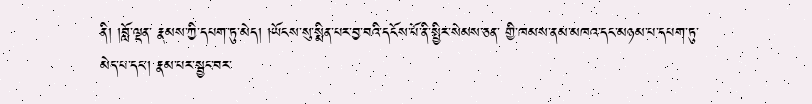ནི། །བློ་ལྡན་ རྣམས་ཀྱི་དཔག་ཏུ་མེད། །ཡོངས་སུ་སྨིན་པར་བྱ་བའི་དངོས་པོ་ནི་སྤྱིར་སེམས་ཅན་ གྱི་ཁམས་ནམ་མཁའ་དང་མཉམ་པ་དཔག་ཏུ་མེད་པ་དང་། རྣམ་པར་སྦྱང་བར་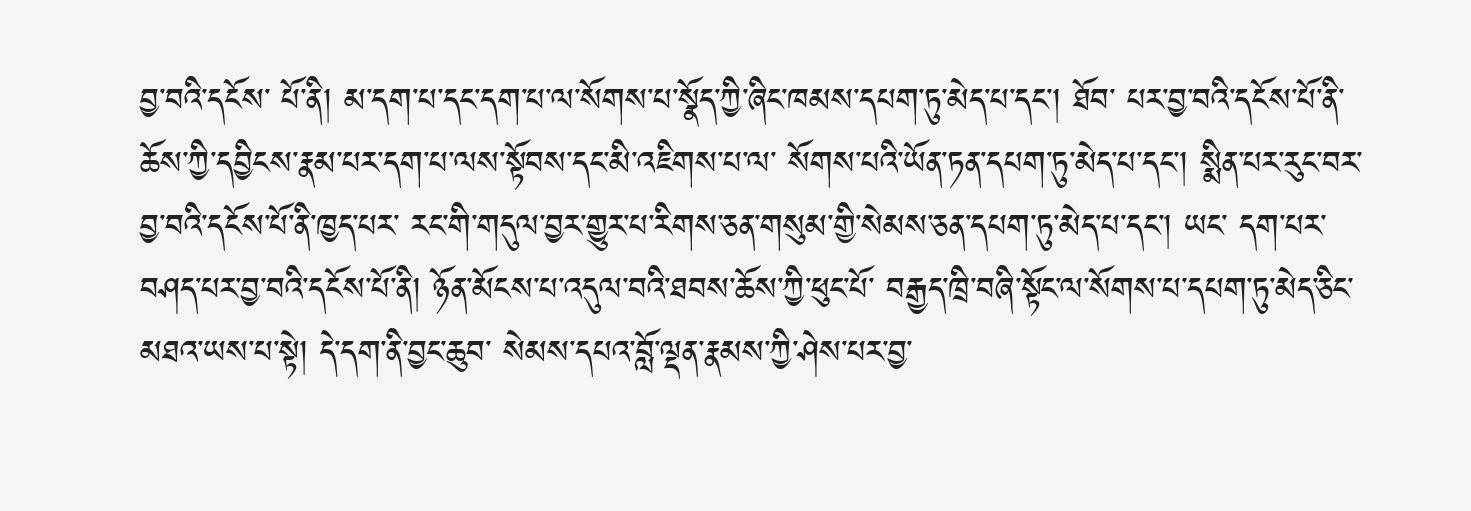བྱ་བའི་དངོས་ པོ་ནི། མ་དག་པ་དང་དག་པ་ལ་སོགས་པ་སྣོད་ཀྱི་ཞིང་ཁམས་དཔག་ཏུ་མེད་པ་དང་། ཐོབ་ པར་བྱ་བའི་དངོས་པོ་ནི་ཆོས་ཀྱི་དབྱིངས་རྣམ་པར་དག་པ་ལས་སྟོབས་དང་མི་འཇིགས་པ་ལ་ སོགས་པའི་ཡོན་ཏན་དཔག་ཏུ་མེད་པ་དང་། སྨིན་པར་རུང་བར་བྱ་བའི་དངོས་པོ་ནི་ཁྱད་པར་ རང་གི་གདུལ་བྱར་གྱུར་པ་རིགས་ཅན་གསུམ་གྱི་སེམས་ཅན་དཔག་ཏུ་མེད་པ་དང་། ཡང་ དག་པར་བཤད་པར་བྱ་བའི་དངོས་པོ་ནི། ཉོན་མོངས་པ་འདུལ་བའི་ཐབས་ཆོས་ཀྱི་ཕུང་པོ་ བརྒྱད་ཁྲི་བཞི་སྟོང་ལ་སོགས་པ་དཔག་ཏུ་མེད་ཅིང་མཐའ་ཡས་པ་སྟེ། དེ་དག་ནི་བྱང་ཆུབ་ སེམས་དཔའ་བློ་ལྡན་རྣམས་ཀྱི་ཤེས་པར་བྱ་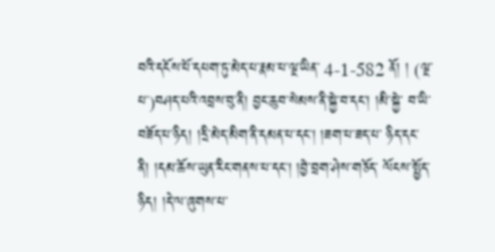བའི་དངོས་པོ་དཔག་ཏུ་མེད་པ་རྣམ་པ་ལྔ་ཡིན་ 4-1-582 ནོ། ། (ལྔ་པ་)བཤད་པའི་འབྲས་བུ་ནི། བྱང་ཆུབ་སེམས་ནི་སྐྱེ་བ་དང་། །མི་སྐྱེ་ བ་ཡི་བཟོད་པ་ཉིད། །དྲི་མེད་མིག་ནི་དམན་པ་དང་། །ཟག་པ་ཟད་པ་ ཉིད་དང་ནི། །དམ་ཆོས་ཡུན་རིང་གནས་པ་དང་། །བྱེ་བྲག་ཤེས་གཅོད་ ལོངས་སྤྱོད་ཉིད། །དེ་ལ་ཞུགས་པ་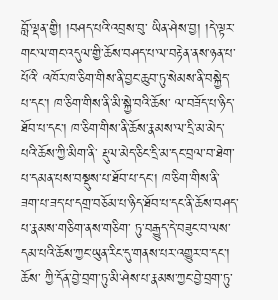བློ་ལྡན་གྱི། །བཤད་པའི་འབྲས་བུ་ ཡིན་ཤེས་བྱ། །དེ་ལྟར་གང་ལ་གང་འདུལ་གྱི་ཆོས་བཤད་པ་ལ་བརྟེན་ནས་ཉན་པ་པོའི་ འཁོར་ཁ་ཅིག་གིས་ནི་བྱང་ཆུབ་ཏུ་སེམས་ནི་བསྐྱེད་པ་དང་། ཁ་ཅིག་གིས་ནི་མི་སྐྱེ་བའི་ཆོས་ ལ་བཟོད་པ་ཉིད་ཐོབ་པ་དང་། ཁ་ཅིག་གིས་ནི་ཆོས་རྣམས་ལ་དྲི་མ་མེད་པའི་ཆོས་ཀྱི་མིག་ནི་ རྡུལ་མེད་ཅིང་དྲི་མ་དང་བྲལ་བ་ཐེག་པ་དམན་པས་བསྡུས་པ་ཐོབ་པ་དང་། ཁ་ཅིག་གིས་ནི་ ཟག་པ་ཟད་པ་དགྲ་བཅོམ་པ་ཉིད་ཐོབ་པ་དང་ནི་ཆོས་བཤད་པ་རྣམས་གཅིག་ནས་གཅིག་ ཏུ་བརྒྱུད་དེ་བཟུང་བ་ལས་དམ་པའི་ཆོས་ཀྱང་ཡུན་རིང་དུ་གནས་པར་འགྱུར་བ་དང་། ཆོས་ ཀྱི་དོན་བྱེ་བྲག་ཏུ་མི་ཤེས་པ་རྣམས་ཀྱང་བྱེ་བྲག་ཏུ་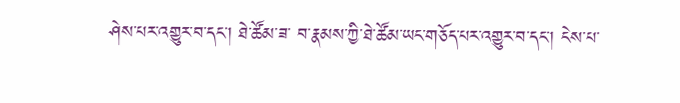ཤེས་པར་འགྱུར་བ་དང་། ཐེ་ཚོམ་ཟ་ བ་རྣམས་ཀྱི་ཐེ་ཚོམ་ཡང་གཅོད་པར་འགྱུར་བ་དང་། ངེས་པ་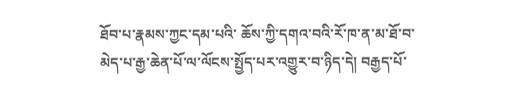ཐོབ་པ་རྣམས་ཀྱང་དམ་པའི་ ཆོས་ཀྱི་དགའ་བའི་རོ་ཁ་ན་མ་ཐོ་བ་མེད་པ་རྒྱ་ཆེན་པོ་ལ་ལོངས་སྤྱོད་པར་འགྱུར་བ་ཉིད་དེ། བརྒྱད་པོ་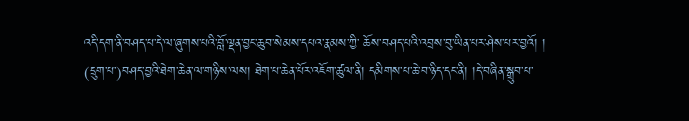འདི་དག་ནི་བཤད་པ་དེ་ལ་ཞུགས་པའི་བློ་ལྡན་བྱང་ཆུབ་སེམས་དཔའ་རྣམས་ཀྱི་ ཆོས་བཤད་པའི་འབྲས་བུ་ཡིན་པར་ཤེས་པར་བྱའོ། ། (དྲུག་པ་)བཤད་བྱའི་ཐེག་ཆེན་ལ་གཉིས་ལས། ཐེག་པ་ཆེན་པོར་འཇོག་ཚུལ་ནི། དམིགས་པ་ཆེ་བ་ཉིད་དང་ནི། །དེ་བཞིན་སྒྲུབ་པ་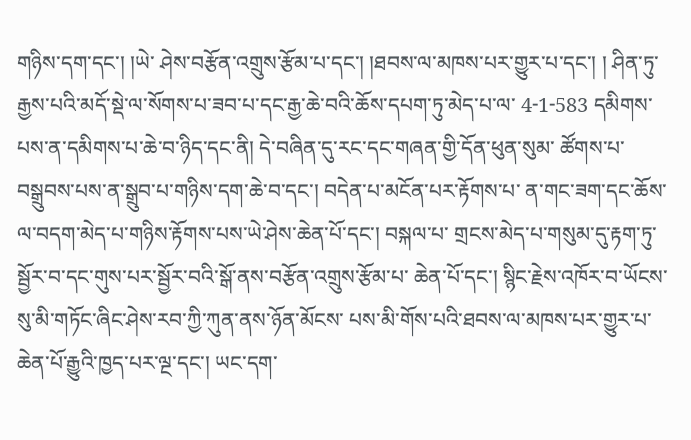གཉིས་དག་དང་། །ཡེ་ ཤེས་བརྩོན་འགྲུས་རྩོམ་པ་དང་། །ཐབས་ལ་མཁས་པར་གྱུར་པ་དང་། ། ཤིན་ཏུ་རྒྱས་པའི་མདོ་སྡེ་ལ་སོགས་པ་ཟབ་པ་དང་རྒྱ་ཆེ་བའི་ཆོས་དཔག་ཏུ་མེད་པ་ལ་ 4-1-583 དམིགས་པས་ན་དམིགས་པ་ཆེ་བ་ཉིད་དང་ནི། དེ་བཞིན་དུ་རང་དང་གཞན་གྱི་དོན་ཕུན་སུམ་ ཚོགས་པ་བསྒྲུབས་པས་ན་སྒྲུབ་པ་གཉིས་དག་ཆེ་བ་དང་། བདེན་པ་མངོན་པར་རྟོགས་པ་ ན་གང་ཟག་དང་ཆོས་ལ་བདག་མེད་པ་གཉིས་རྟོགས་པས་ཡེ་ཤེས་ཆེན་པོ་དང་། བསྐལ་པ་ གྲངས་མེད་པ་གསུམ་དུ་རྟག་ཏུ་སྦྱོར་བ་དང་གུས་པར་སྦྱོར་བའི་སྒོ་ནས་བརྩོན་འགྲུས་རྩོམ་པ་ ཆེན་པོ་དང་། སྙིང་རྗེས་འཁོར་བ་ཡོངས་སུ་མི་གཏོང་ཞིང་ཤེས་རབ་ཀྱི་ཀུན་ནས་ཉོན་མོངས་ པས་མི་གོས་པའི་ཐབས་ལ་མཁས་པར་གྱུར་པ་ཆེན་པོ་རྒྱུའི་ཁྱད་པར་ལྔ་དང་། ཡང་དག་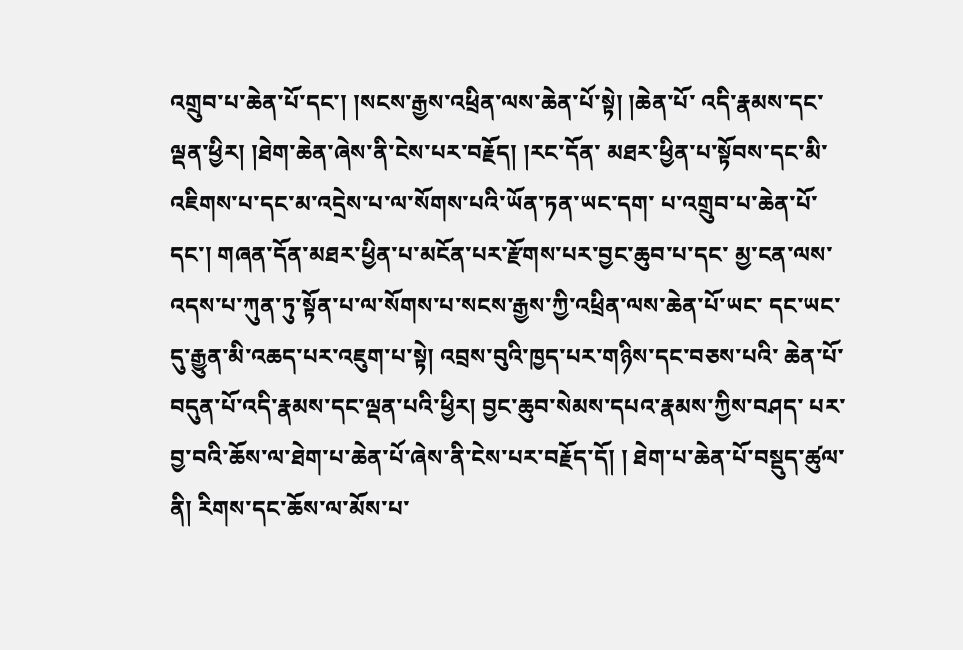འགྲུབ་པ་ཆེན་པོ་དང་། །སངས་རྒྱས་འཕྲིན་ལས་ཆེན་པོ་སྟེ། །ཆེན་པོ་ འདི་རྣམས་དང་ལྡན་ཕྱིར། །ཐེག་ཆེན་ཞེས་ནི་ངེས་པར་བརྗོད། །རང་དོན་ མཐར་ཕྱིན་པ་སྟོབས་དང་མི་འཇིགས་པ་དང་མ་འདྲེས་པ་ལ་སོགས་པའི་ཡོན་ཏན་ཡང་དག་ པ་འགྲུབ་པ་ཆེན་པོ་དང་། གཞན་དོན་མཐར་ཕྱིན་པ་མངོན་པར་རྫོགས་པར་བྱང་ཆུབ་པ་དང་ མྱ་ངན་ལས་འདས་པ་ཀུན་ཏུ་སྟོན་པ་ལ་སོགས་པ་སངས་རྒྱས་ཀྱི་འཕྲིན་ལས་ཆེན་པོ་ཡང་ དང་ཡང་དུ་རྒྱུན་མི་འཆད་པར་འཇུག་པ་སྟེ། འབྲས་བུའི་ཁྱད་པར་གཉིས་དང་བཅས་པའི་ ཆེན་པོ་བདུན་པོ་འདི་རྣམས་དང་ལྡན་པའི་ཕྱིར། བྱང་ཆུབ་སེམས་དཔའ་རྣམས་ཀྱིས་བཤད་ པར་བྱ་བའི་ཆོས་ལ་ཐེག་པ་ཆེན་པོ་ཞེས་ནི་ངེས་པར་བརྗོད་དོ། ། ཐེག་པ་ཆེན་པོ་བསྡུད་ཚུལ་ནི། རིགས་དང་ཆོས་ལ་མོས་པ་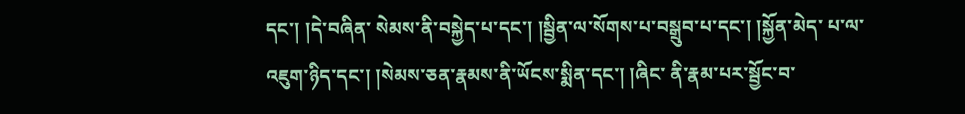དང་། །དེ་བཞིན་ སེམས་ནི་བསྐྱེད་པ་དང་། །སྦྱིན་ལ་སོགས་པ་བསྒྲུབ་པ་དང་། །སྐྱོན་མེད་ པ་ལ་འཇུག་ཉིད་དང་། །སེམས་ཅན་རྣམས་ནི་ཡོངས་སྨིན་དང་། །ཞིང་ ནི་རྣམ་པར་སྦྱོང་བ་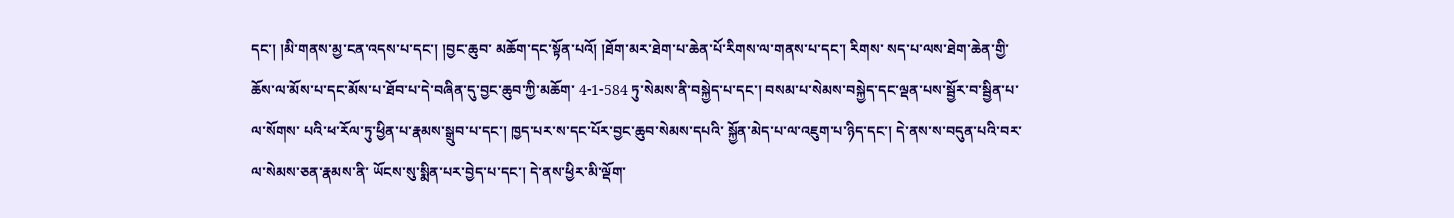དང་། །མི་གནས་མྱ་ངན་འདས་པ་དང་། །བྱང་ཆུབ་ མཆོག་དང་སྟོན་པའོ། །ཐོག་མར་ཐེག་པ་ཆེན་པོ་རིགས་ལ་གནས་པ་དང་། རིགས་ སད་པ་ལས་ཐེག་ཆེན་གྱི་ཆོས་ལ་མོས་པ་དང་མོས་པ་ཐོབ་པ་དེ་བཞིན་དུ་བྱང་ཆུབ་ཀྱི་མཆོག་ 4-1-584 ཏུ་སེམས་ནི་བསྐྱེད་པ་དང་། བསམ་པ་སེམས་བསྐྱེད་དང་ལྡན་པས་སྦྱོར་བ་སྦྱིན་པ་ལ་སོགས་ པའི་ཕ་རོལ་ཏུ་ཕྱིན་པ་རྣམས་སྒྲུབ་པ་དང་། ཁྱད་པར་ས་དང་པོར་བྱང་ཆུབ་སེམས་དཔའི་ སྐྱོན་མེད་པ་ལ་འཇུག་པ་ཉིད་དང་། དེ་ནས་ས་བདུན་པའི་བར་ལ་སེམས་ཅན་རྣམས་ནི་ ཡོངས་སུ་སྨིན་པར་བྱེད་པ་དང་། དེ་ནས་ཕྱིར་མི་ལྡོག་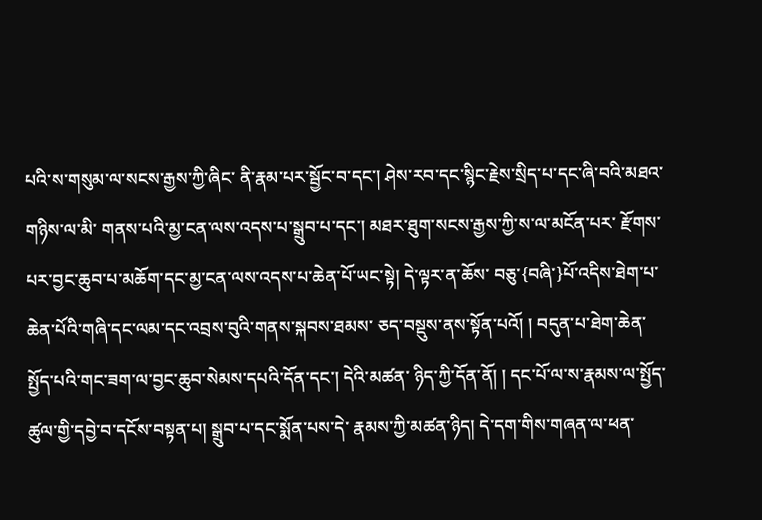པའི་ས་གསུམ་ལ་སངས་རྒྱས་ཀྱི་ཞིང་ ནི་རྣམ་པར་སྦྱོང་བ་དང་། ཤེས་རབ་དང་སྙིང་རྗེས་སྲིད་པ་དང་ཞི་བའི་མཐའ་གཉིས་ལ་མི་ གནས་པའི་མྱ་ངན་ལས་འདས་པ་སྒྲུབ་པ་དང་། མཐར་ཐུག་སངས་རྒྱས་ཀྱི་ས་ལ་མངོན་པར་ རྫོགས་པར་བྱང་ཆུབ་པ་མཆོག་དང་མྱ་ངན་ལས་འདས་པ་ཆེན་པོ་ཡང་སྟེ། དེ་ལྟར་ན་ཆོས་ བཅུ་{བཞི་}པོ་འདིས་ཐེག་པ་ཆེན་པོའི་གཞི་དང་ལམ་དང་འབྲས་བུའི་གནས་སྐབས་ཐམས་ ཅད་བསྡུས་ནས་སྟོན་པའོ། ། བདུན་པ་ཐེག་ཆེན་སྤྱོད་པའི་གང་ཟག་ལ་བྱང་ཆུབ་སེམས་དཔའི་དོན་དང་། དེའི་མཚན་ ཉིད་ཀྱི་དོན་ནོ། ། དང་པོ་ལ་ས་རྣམས་ལ་སྤྱོད་ཚུལ་གྱི་དབྱེ་བ་དངོས་བསྟན་པ། སྒྲུབ་པ་དང་སྨོན་པས་དེ་ རྣམས་ཀྱི་མཚན་ཉིད། དེ་དག་གིས་གཞན་ལ་ཕན་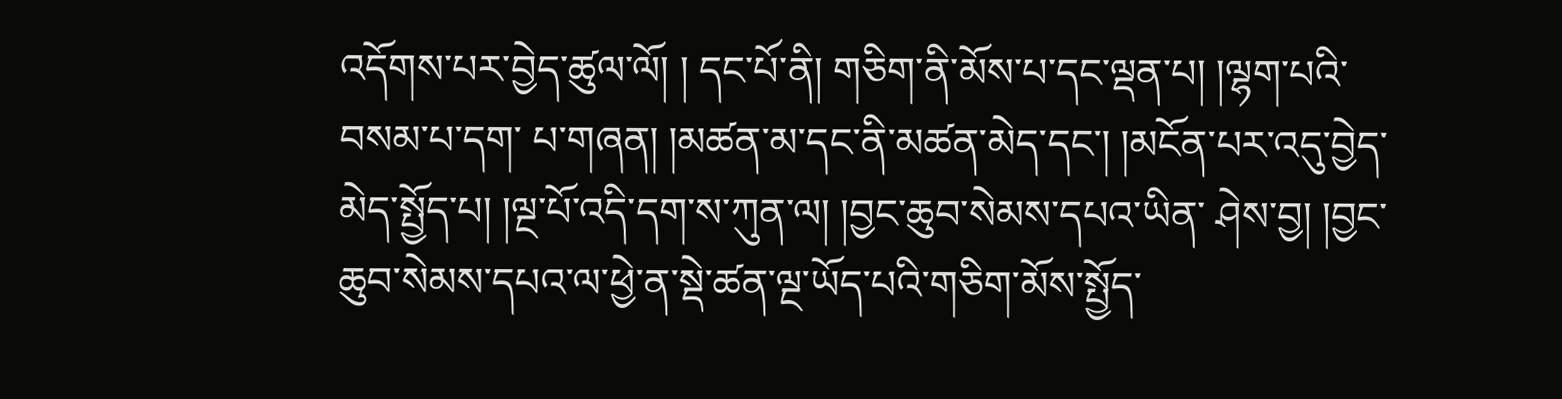འདོགས་པར་བྱེད་ཚུལ་ལོ། ། དང་པོ་ནི། གཅིག་ནི་མོས་པ་དང་ལྡན་པ། །ལྷག་པའི་བསམ་པ་དག་ པ་གཞན། །མཚན་མ་དང་ནི་མཚན་མེད་དང་། །མངོན་པར་འདུ་བྱེད་ མེད་སྤྱོད་པ། །ལྔ་པོ་འདི་དག་ས་ཀུན་ལ། །བྱང་ཆུབ་སེམས་དཔའ་ཡིན་ ཤེས་བྱ། །བྱང་ཆུབ་སེམས་དཔའ་ལ་ཕྱེ་ན་སྡེ་ཚན་ལྔ་ཡོད་པའི་གཅིག་མོས་སྤྱོད་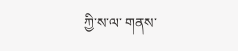ཀྱི་ས་ལ་ གནས་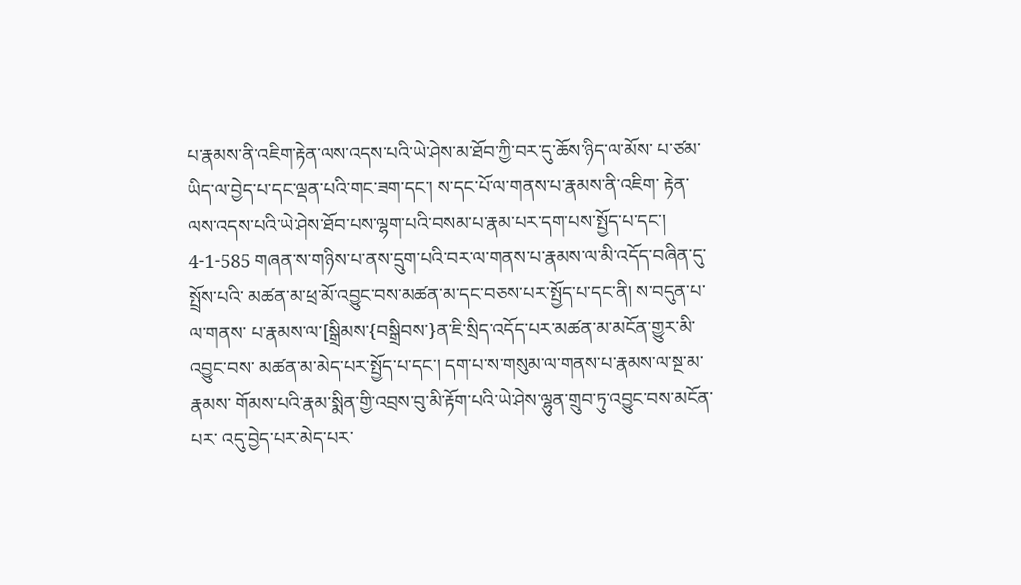པ་རྣམས་ནི་འཇིག་རྟེན་ལས་འདས་པའི་ཡེ་ཤེས་མ་ཐོབ་ཀྱི་བར་དུ་ཆོས་ཉིད་ལ་མོས་ པ་ཙམ་ཡིད་ལ་བྱེད་པ་དང་ལྡན་པའི་གང་ཟག་དང་། ས་དང་པོ་ལ་གནས་པ་རྣམས་ནི་འཇིག་ རྟེན་ལས་འདས་པའི་ཡེ་ཤེས་ཐོབ་པས་ལྷག་པའི་བསམ་པ་རྣམ་པར་དག་པས་སྤྱོད་པ་དང་། 4-1-585 གཞན་ས་གཉིས་པ་ནས་དྲུག་པའི་བར་ལ་གནས་པ་རྣམས་ལ་མི་འདོད་བཞིན་དུ་སྤྲོས་པའི་ མཚན་མ་ཕྲ་མོ་འབྱུང་བས་མཚན་མ་དང་བཅས་པར་སྤྱོད་པ་དང་ནི། ས་བདུན་པ་ལ་གནས་ པ་རྣམས་ལ་[སྒྲིམས་{བསྒྲིབས་}ན་ཇི་སྲིད་འདོད་པར་མཚན་མ་མངོན་གྱུར་མི་འབྱུང་བས་ མཚན་མ་མེད་པར་སྤྱོད་པ་དང་། དག་པ་ས་གསུམ་ལ་གནས་པ་རྣམས་ལ་སྔ་མ་རྣམས་ གོམས་པའི་རྣམ་སྨིན་གྱི་འབྲས་བུ་མི་རྟོག་པའི་ཡེ་ཤེས་ལྷུན་གྲུབ་ཏུ་འབྱུང་བས་མངོན་པར་ འདུ་བྱེད་པར་མེད་པར་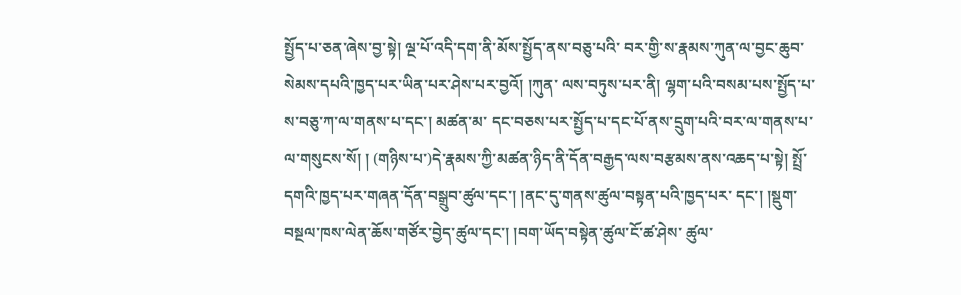སྤྱོད་པ་ཅན་ཞེས་བྱ་སྟེ། ལྔ་པོ་འདི་དག་ནི་མོས་སྤྱོད་ནས་བཅུ་པའི་ བར་གྱི་ས་རྣམས་ཀུན་ལ་བྱང་ཆུབ་སེམས་དཔའི་ཁྱད་པར་ཡིན་པར་ཤེས་པར་བྱའོ། །ཀུན་ ལས་བཏུས་པར་ནི། ལྷག་པའི་བསམ་པས་སྤྱོད་པ་ས་བཅུ་ཀ་ལ་གནས་པ་དང་། མཚན་མ་ དང་བཅས་པར་སྤྱོད་པ་དང་པོ་ནས་དྲུག་པའི་བར་ལ་གནས་པ་ལ་གསུངས་སོ། ། (གཉིས་པ་)དེ་རྣམས་ཀྱི་མཚན་ཉིད་ནི་དོན་བརྒྱད་ལས་བརྩམས་ནས་འཆད་པ་སྟེ། སྤྲོ་ དགའི་ཁྱད་པར་གཞན་དོན་བསྒྲུབ་ཚུལ་དང་། །ནང་དུ་གནས་ཚུལ་བསྟན་པའི་ཁྱད་པར་ དང་། །སྡུག་བསྔལ་ཁས་ལེན་ཆོས་གཙོར་བྱེད་ཚུལ་དང་། །བག་ཡོད་བསྟེན་ཚུལ་ངོ་ཚ་ཤེས་ ཚུལ་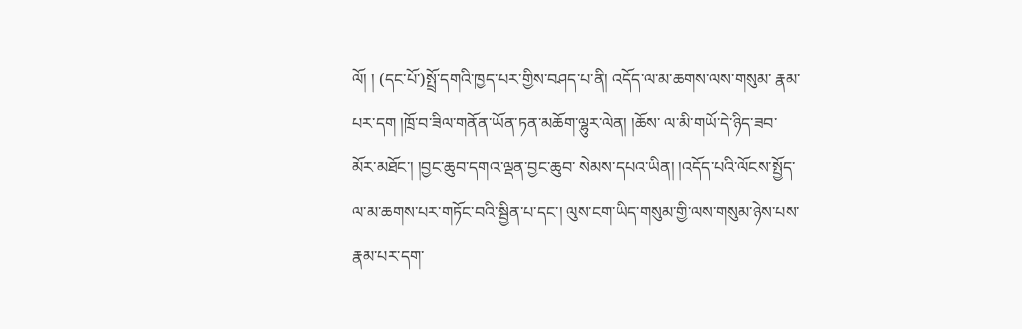ལོ། ། (དང་པོ་)སྤྲོ་དགའི་ཁྱད་པར་གྱིས་བཤད་པ་ནི། འདོད་ལ་མ་ཆགས་ལས་གསུམ་ རྣམ་པར་དག །ཁྲོ་བ་ཟིལ་གནོན་ཡོན་ཏན་མཆོག་ལྷུར་ལེན། །ཆོས་ ལ་མི་གཡོ་དེ་ཉིད་ཟབ་མོར་མཐོང་། །བྱང་ཆུབ་དགའ་ལྡན་བྱང་ཆུབ་ སེམས་དཔའ་ཡིན། །འདོད་པའི་ལོངས་སྤྱོད་ལ་མ་ཆགས་པར་གཏོང་བའི་སྦྱིན་པ་དང་། ལུས་ངག་ཡིད་གསུམ་གྱི་ལས་གསུམ་ཉེས་པས་རྣམ་པར་དག་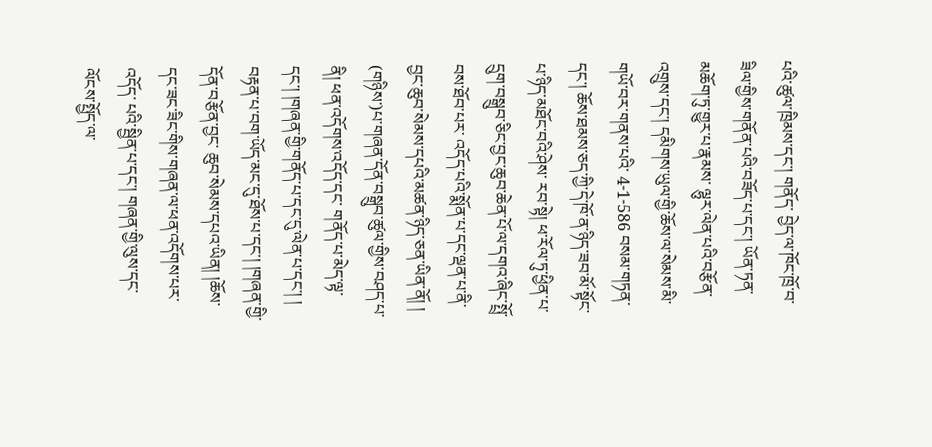པའི་ཚུལ་ཁྲིམས་དང་། གནོད་ བྱེད་ལ་ཁོང་ཁྲོ་བ་ཟིལ་གྱིས་གནོན་པའི་བཟོད་པ་དང་། ཡོན་ཏན་མཆོག་ཏུ་གྱུར་པ་རྣམས་ ལྷུར་ལེན་པའི་བརྩོན་འགྲུས་དང་། དམིགས་ཡུལ་གྱི་ཆོས་ལ་སེམས་མི་གཡོ་བར་གནས་པའི་ 4-1-586 བསམ་གཏན་དང་། ཆོས་ཐམས་ཅད་ཀྱི་དེ་ཁོ་ན་ཉིད་ཟབ་མོ་སྟོང་པ་ཉིད་མཐོང་བའི་ཤེས་ རབ་སྟེ། ཕ་རོལ་ཏུ་ཕྱིན་པ་དྲུག་བསྒྲུབ་ཅིང་བྱང་ཆུབ་ཆེན་པོ་ལ་དགའ་ཞིང་སྤྲོ་བས་ཐོབ་པར་ འདོད་པའི་སྨོན་པ་དང་ལྡན་པ་ནི་བྱང་ཆུབ་སེམས་དཔའི་མཚན་ཉིད་ཅན་ཡིན་ནོ། ། (གཉིས་)པ་གཞན་དོན་བསྒྲུབ་ཚུལ་གྱིས་བཤད་པ་ནི། ཕན་འདོགས་འདོད་དང་ གནོད་པ་མེད་ལྟ་དང་། །གཞན་གྱི་གནོད་པ་དང་དུ་ལེན་པ་དང་། ། བརྟན་པ་བག་ཡོད་མང་དུ་ཐོས་པ་དང་། །གཞན་གྱི་དོན་བརྩོན་བྱང་ ཆུབ་སེམས་དཔའ་ཡིན། །ཆོས་དང་ཟང་ཟིང་གིས་གཞན་ལ་ཕན་འདོགས་པར་འདོད་ པའི་སྦྱིན་པ་དང་། གཞན་གྱི་ལུས་དང་ལོངས་སྤྱོད་ལ་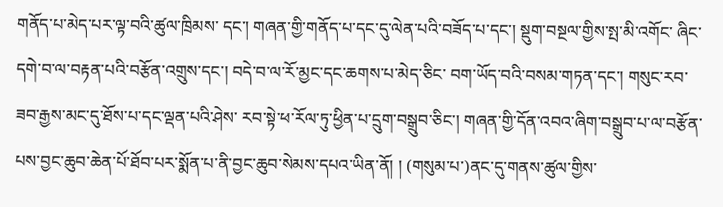གནོད་པ་མེད་པར་ལྟ་བའི་ཚུལ་ཁྲིམས་ དང་། གཞན་གྱི་གནོད་པ་དང་དུ་ལེན་པའི་བཟོད་པ་དང་། སྡུག་བསྔལ་གྱིས་སྤ་མི་འགོང་ ཞིང་དགེ་བ་ལ་བརྟན་པའི་བརྩོན་འགྲུས་དང་། བདེ་བ་ལ་རོ་མྱང་དང་ཆགས་པ་མེད་ཅིང་ བག་ཡོད་བའི་བསམ་གཏན་དང་། གསུང་རབ་ཟབ་རྒྱས་མང་དུ་ཐོས་པ་དང་ལྡན་པའི་ཤེས་ རབ་སྟེ་ཕ་རོལ་ཏུ་ཕྱིན་པ་དྲུག་བསྒྲུབ་ཅིང་། གཞན་གྱི་དོན་འབའ་ཞིག་བསྒྲུབ་པ་ལ་བརྩོན་ པས་བྱང་ཆུབ་ཆེན་པོ་ཐོབ་པར་སྨོན་པ་ནི་བྱང་ཆུབ་སེམས་དཔའ་ཡིན་ནོ། ། (གསུམ་པ་)ནང་དུ་གནས་ཚུལ་གྱིས་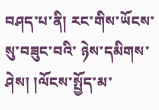བཤད་པ་ནི། རང་གིས་ཡོངས་སུ་བཟུང་བའི་ ཉེས་དམིགས་ཤེས། །ལོངས་སྤྱོད་མ་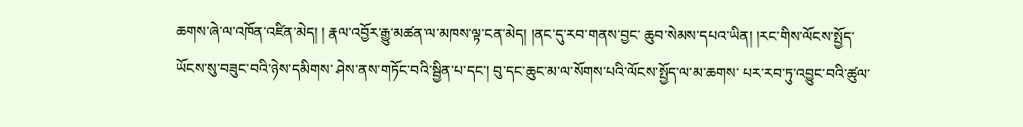ཆགས་ཞེ་ལ་འཁོན་འཛིན་མེད། ། རྣལ་འབྱོར་རྒྱུ་མཚན་ལ་མཁས་ལྟ་ངན་མེད། །ནང་དུ་རབ་གནས་བྱང་ ཆུབ་སེམས་དཔའ་ཡིན། །རང་གིས་ལོངས་སྤྱོད་ཡོངས་སུ་བཟུང་བའི་ཉེས་དམིགས་ ཤེས་ནས་གཏོང་བའི་སྦྱིན་པ་དང་། བུ་དང་ཆུང་མ་ལ་སོགས་པའི་ལོངས་སྤྱོད་ལ་མ་ཆགས་ པར་རབ་ཏུ་འབྱུང་བའི་ཚུལ་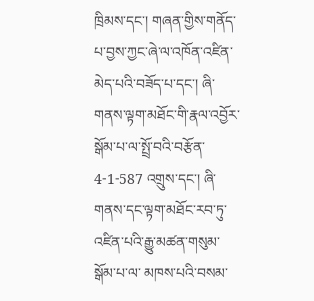ཁྲིམས་དང་། གཞན་གྱིས་གནོད་པ་བྱས་ཀྱང་ཞེ་ལ་འཁོན་འཛིན་ མེད་པའི་བཟོད་པ་དང་། ཞི་གནས་ལྟག་མཐོང་གི་རྣལ་འབྱོར་སྒོམ་པ་ལ་སྤྲོ་བའི་བརྩོན་ 4-1-587 འགྲུས་དང་། ཞི་གནས་དང་ལྟག་མཐོང་རབ་ཏུ་འཛིན་པའི་རྒྱུ་མཚན་གསུམ་སྒོམ་པ་ལ་ མཁས་པའི་བསམ་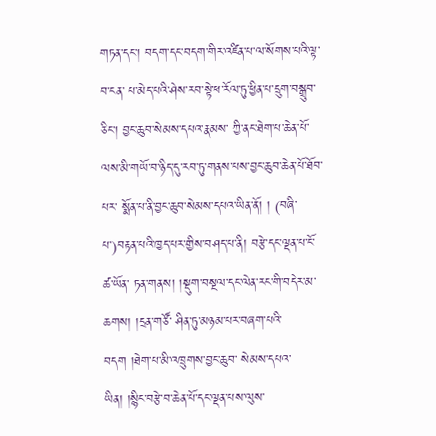གཏན་དང་། བདག་དང་བདག་གིར་འཛིན་པ་ལ་སོགས་པའི་ལྟ་བ་ངན་ པ་མེད་པའི་ཤེས་རབ་སྟེ་ཕ་རོལ་ཏུ་ཕྱིན་པ་དྲུག་བསྒྲུབ་ཅིང་། བྱང་ཆུབ་སེམས་དཔའ་རྣམས་ ཀྱི་ནང་ཐེག་པ་ཆེན་པོ་ལས་མི་གཡོ་བ་ཉིད་དུ་རབ་ཏུ་གནས་པས་བྱང་ཆུབ་ཆེན་པོ་ཐོབ་པར་ སྨོན་པ་ནི་བྱང་ཆུབ་སེམས་དཔའ་ཡིན་ནོ། ། (བཞི་པ་)བརྟན་པའི་ཁྱད་པར་གྱིས་བཤད་པ་ནི། བརྩེ་དང་ལྡན་པ་ངོ་ཚ་ཡོན་ ཏན་གནས། །སྡུག་བསྔལ་དང་ལེན་རང་གི་བདེར་མ་ཆགས། །དྲན་གཙོ་ ཤིན་ཏུ་མཉམ་པར་བཞག་པའི་བདག །ཐེག་པ་མི་འཁྲུགས་བྱང་ཆུབ་ སེམས་དཔའ་ཡིན། །སྙིང་བརྩེ་བ་ཆེན་པོ་དང་ལྡན་པས་ལུས་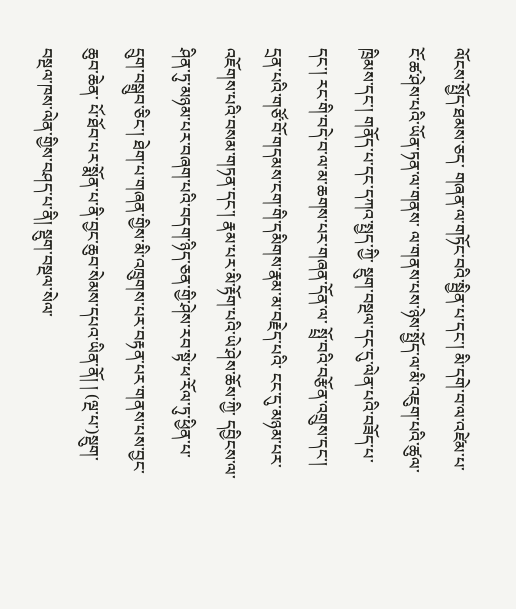ལོངས་སྤྱོད་ཐམས་ཅད་ གཞན་ལ་གཏོང་བའི་སྦྱིན་པ་དང་། མི་དགེ་བ་ལ་འཛེམ་པ་ངོ་ཚ་ཤེས་པའི་ཡོན་ཏན་ལ་གནས་ ལ་གནས་པས་ཉེས་སྤྱོད་ལ་མི་འཇུག་པའི་ཚུལ་ཁྲིམས་དང་། གནོད་པ་དང་དཀའ་སྤྱད་ཀྱི་ སྡུག་བསྔལ་དང་དུ་ལེན་པའི་བཟོད་པ་དང་། རང་གི་བདེ་བ་ལ་མ་ཆགས་པར་གཞན་དོན་ལ་ སྤྲོ་བའི་བརྩོན་འགྲུས་དང་། དྲན་པའི་གཙོ་བོ་གདམས་ངག་གི་དམིགས་རྣམ་མ་བརྗེད་པའི་ ངང་དུ་མཉམ་པར་འཇོགས་པའི་བསམ་གཏན་དང་། རྣམ་པར་མི་རྟོག་པའི་ཡེ་ཤེས་ཆོས་ཀྱི་ དབྱིངས་ལ་ཤིན་ཏུ་མཉམ་པར་བཞག་པའི་བདག་ཉིད་ཅན་གྱི་ཤེས་རབ་སྟེ་ཕ་རོལ་ཏུ་ཕྱིན་པ་ དྲུག་བསྒྲུབ་ཅིང་། ཐེག་པ་གཞན་གྱིས་མི་འཁྲུགས་པར་བརྟན་པར་གནས་པས་བྱང་ཆུབ་ཆེན་ པོ་ཐོབ་པར་སྨོན་པ་ནི་བྱང་ཆུབ་སེམས་དཔའ་ཡིན་ནོ། ། (ལྔ་པ་)སྡུག་བསྔལ་ཁས་ལེན་གྱིས་བཤད་པ་ནི། སྡུག་བསྔལ་སེལ་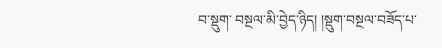བ་སྡུག་ བསྔལ་མི་བྱེད་ཉིད། །སྡུག་བསྔལ་བཟོད་པ་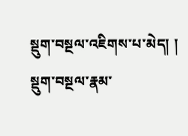སྡུག་བསྔལ་འཇིགས་པ་མེད། ། སྡུག་བསྔལ་རྣམ་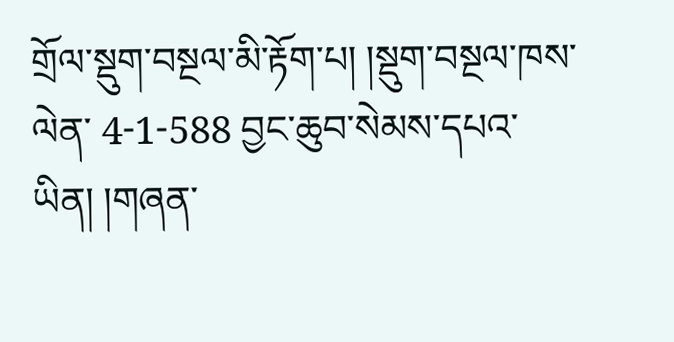གྲོལ་སྡུག་བསྔལ་མི་རྟོག་པ། །སྡུག་བསྔལ་ཁས་ལེན་ 4-1-588 བྱང་ཆུབ་སེམས་དཔའ་ཡིན། །གཞན་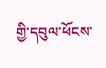གྱི་དབུལ་ཕོངས་